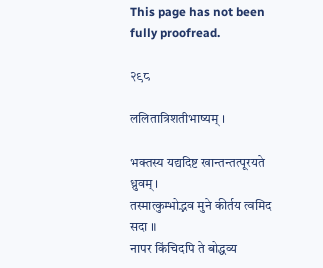This page has not been fully proofread.

२९८

ललितात्रिशतीभाष्यम् ।

भक्तस्य यद्यदिष्ट खान्तन्तत्पूरयते ध्रुवम् ।
तस्मात्कुम्भोद्भव मुने कीर्तय त्वमिद सदा ॥
नापर किंचिदपि ते बोद्धव्य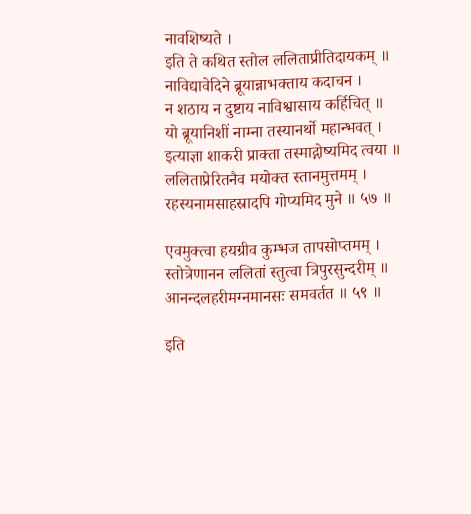नावशिष्यते ।
इति ते कथित स्तोल ललिताप्रीतिदायकम् ॥
नाविद्यावेदिने ब्रूयान्नाभक्ताय कदाचन ।
न शठाय न दुष्टाय नाविश्वासाय कर्हिचित् ॥
यो ब्रूयानिशीं नाम्ना तस्यानर्थो महान्भवत् ।
इत्याज्ञा शाकरी प्राक्ता तस्माद्गोष्यमिद त्वया ॥
ललिताप्रेरितनैव मयोक्त स्तानमुत्तमम् ।
रहस्यनामसाहस्रादपि गोप्यमिद मुने ॥ ५७ ॥

एवमुक्त्वा हयग्रीव कुम्भज तापसोप्तमम् ।
स्तोत्रेणानन ललितां स्तुत्वा त्रिपुरसुन्दरीम् ॥
आनन्दलहरीमग्नमानसः समवर्तत ॥ ५९ ॥

इति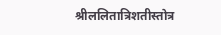श्रीललितात्रिशतीस्तोत्र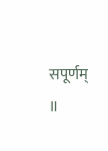सपूर्णम् ॥